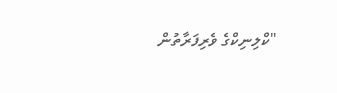"ކްލިނިކްގެ ވެރިފަރާތުން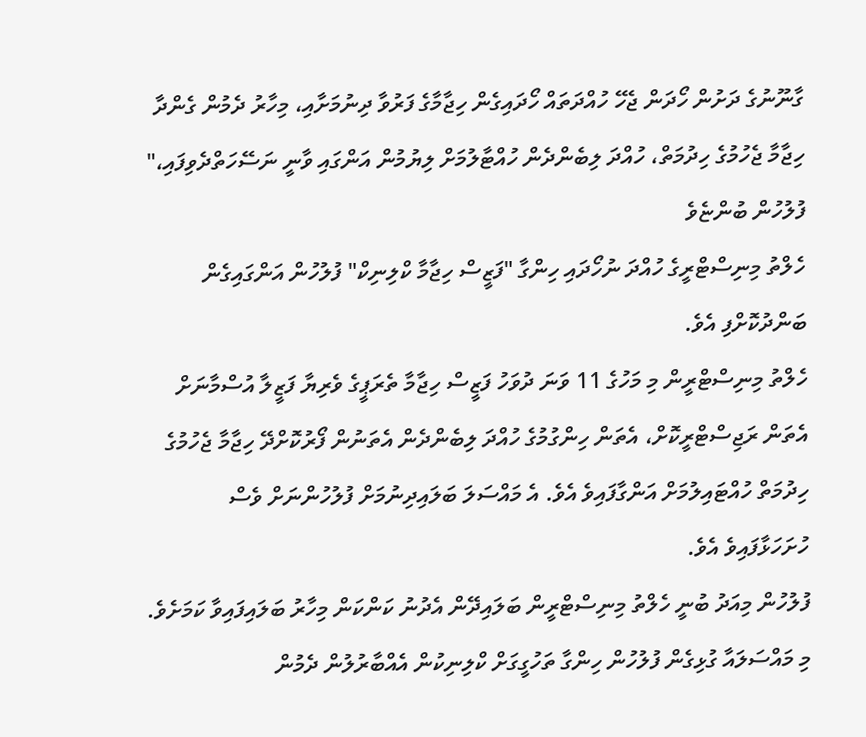ގާނޫނުގެ ދަށުން ހޯދަން ޖެހޭ ހުއްދަތައް ހޯދައިގެން ހިޖާމާގެ ފަރުވާ ދިނުމަށާއި، މިހާރު ދެމުން ގެންދާ ހިޖާމާ ޖެހުމުގެ ހިދުމަތް، ހުއްދަ ލިބެންދެން ހުއްޓާލުމަށް ލިޔުމުން އަންގައި ވާނީ ނަސޭހަތްދެވިފައި،" ފުލުހުން ބުންޏެވެ
ހެލްތު މިނިސްޓްރީގެ ހުއްދަ ނުހޯދައި ހިންގާ "ފަޒީސް ހިޖާމާ ކްލިނިކް" ފުލުހުން އަންގައިގެން ބަންދުކޮށްފި އެވެ.
ހެލްތު މިނިސްޓްރީން މި މަހުގެ 11 ވަނަ ދުވަހު ފަޒީސް ހިޖާމާ ތެރަޕީގެ ވެރިޔާ ފަޒީލާ އުސްމާނަށް އެތަން ރަޖިސްޓްރީކޮށް، އެތަން ހިންގުމުގެ ހުއްދަ ލިބެންދެން އެތަނުން ފޯރުކޮށްދޭ ހިޖާމާ ޖެހުމުގެ ހިދުމަތް ހުއްޓައިލުމަށް އަންގާފައިވެ އެވެ. އެ މައްސަލަ ބަލައިދިނުމަށް ފުލުހުންނަށް ވެސް ހުށަހަޅާފައިވެ އެވެ.
ފުލުހުން މިއަދު ބުނީ ހެލްތު މިނިސްޓްރީން ބަލައިދޭން އެދުނު ކަންކަން މިހާރު ބަލައިފައިވާ ކަމަށެވެ. މި މައްސަލައާ ގުޅިގެން ފުލުހުން ހިންގާ ތަހުގީގަށް ކްލިނިކުން އެއްބާރުލުން ދެމުން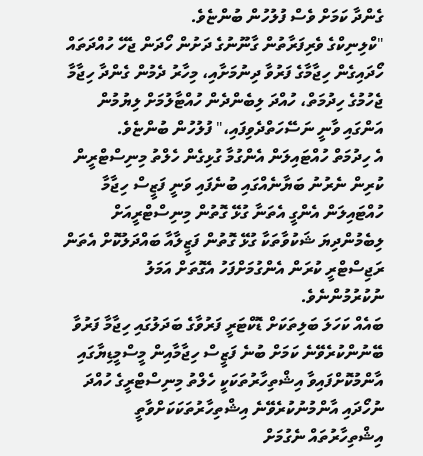ގެންދާ ކަމަށް ވެސް ފުލުހުން ބުންޏެވެ.
"ކްލިނިކްގެ ވެރިފަރާތުން ގާނޫނުގެ ދަށުން ހޯދަން ޖެހޭ ހުއްދަތައް ހޯދައިގެން ހިޖާމާގެ ފަރުވާ ދިނުމަށާއި، މިހާރު ދެމުން ގެންދާ ހިޖާމާ ޖެހުމުގެ ހިދުމަތް، ހުއްދަ ލިބެންދެން ހުއްޓާލުމަށް ލިޔުމުން އަންގައި ވާނީ ނަސޭހަތްދެވިފައި،" ފުލުހުން ބުންޏެވެ.
އެ ހިދުމަތް ހުއްޓައިލަން އެންގުމާ ގުޅިގެން ހެލްތު މިނިސްޓްރީން ކުރިން ނެރުނު ބަޔާނެއްގައި ބުނެފައި ވަނީ ފަޒީސް ހިޖާމާ ހުއްޓައިލަން އެންގީ އެތަނާ ގުޅޭ ގޮތުން މިނިސްޓްރީއަށް ލިބެމުންދިޔަ ޝަކުވާތަކާ ގުޅޭ ގޮތުން ފަޒީލާއާ ބައްދަލުކޮށް އެތަން ރަޖިސްޓްރީ ކުރަން އެންގުމަށްފަހު އެގޮތަށް އަމަލު ނުކުރުމުންނެވެ.
ބައެއް ކަހަލަ ބަލިތަކަށް ޑޮކްޓަރީ ފަރުވާގެ ބަދަލުގައި ހިޖާމާ ފަރުވާ ބޭނުންކުރެވޭނެ ކަމަށް ބުނެ ފަޒީސް ހިޖާމާއިން މީސްމީޑިޔާގައި އާންމުކޮށްފައިވާ އިޝްތިހާރުތަކަކީ ހެލްތު މިނިސްޓްރީގެ ހުއްދަ ނުހޯދައި އާންމުނުކުރެވޭނެ އިޝްތިހާރުތަކަކަށްވާތީ އިޝްތިހާރުތައް ނެގުމަށް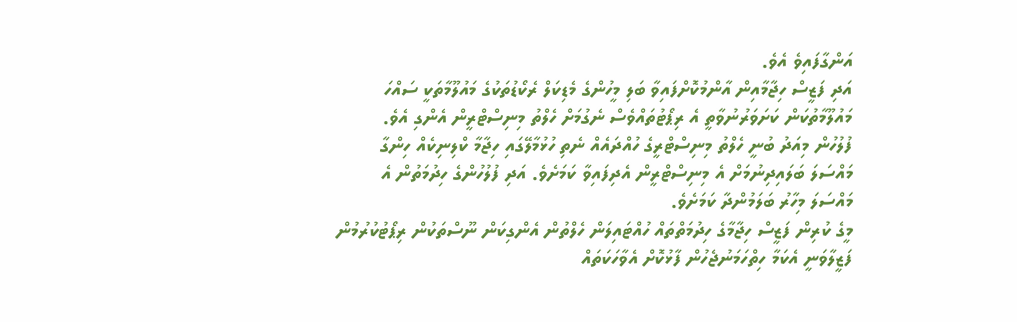އަންގާފައިވެ އެވެ.
އަދި ފަޒީސް ހިޖާމާއިން އާންމުކޮށްފައިވާ ބަލި މީހުންގެ މެޑިކަލް ރެކޯޑުތަކުގެ މައުލޫމާތަކީ ސައްހަ މައުލޫމާތުކަން ކަށަވަރުނުވާތީ އެ ރިޕޯޓުތައްވެސް ނެގުމަށް ހެލްތު މިނިސްޓްރީން އެންގި އެވެ.
ފުލުހުން މިއަދު ބުނީ ހެލްތު މިނިސްޓްރީގެ ހުއްދައެއް ނެތި ހުޅުމާލޭގައި ހިޖާމާ ކްލިނިކެއް ހިންގާ މައްސަލަ ބަލައިދިނުމަށް އެ މިނިސްޓްރީން އެދިފައިވާ ކަމަށެވެ. އަދި ފުލުހުންގެ ހިދުމަތުން އެ މައްސަލަ މިހާރު ބަލަމުންދާ ކަމަށެވެ.
މީގެ ކުރިން ފަޒީސް ހިޖާމާގެ ހިދުމަތްތައް ހުއްޓައިލަން ހެލްތުން އެންގިކަން ނޫސްތަކުން ރިޕޯޓުކުރުމުން ފަޒީލާވަނީ އެކަމާ ހިތްހަމަނުޖެހުން ފާޅުކޮށް އެވާހަކަތައް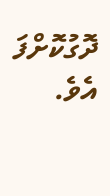ދޮގުކޮށްފަ އެވެ.